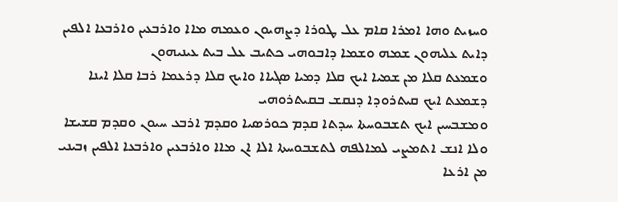ܘܚܙܝܬ ܘܗܐ ܐܡܪܐ ܩܐܡ ܥܠ ܛܘܪܐ ܕܨܗܝܘܢ ܘܥܡܗ ܡܐܐ ܘܐܪܒܥܝܢ ܘܐܪܒܥܐ ܐܠܦܝܢ ܕܐܝܬ ܥܠܝܗܘܢ ܫܡܗ ܘܫܡܐ ܕܐܒܘܗܝ ܟܬܝܒ ܥܠ ܒܝܬ ܥܝܢܝܗܘܢ
ܘܫܡܥܬ ܩܠܐ ܡܢ ܫܡܝܐ ܐܝܟ ܩܠܐ ܕܡܝܐ ܤܓܝܐܐ ܘܐܝܟ ܩܠܐ ܕܪܥܡܐ ܪܒܐ ܩܠܐ ܐܝܢܐ ܕܫܡܥܬ ܐܝܟ ܩܝܬܪܘܕܐ ܕܢܩܫ ܒܩܝܬܪܘܗܝ
ܘܡܫܒܚܝܢ ܐܝܟ ܬܫܒܘܚܬܐ ܚܕܬܐ ܩܕܡ ܟܘܪܤܝܐ ܘܩܕܡ ܐܪܒܥ ܚܝܘܢ ܘܩܕܡ ܩܫܝܫܐ ܘܠܐ ܐܢܫ ܐܬܡܨܝ ܠܡܐܠܦܗ ܠܬܫܒܘܚܬܐ ܐܠܐ ܐܢ ܡܐܐ ܘܐܪܒܥܝܢ ܘܐܪܒܥܐ ܐܠܦܝܢ ܙܒܝܢܝ ܡܢ ܐܪܥܐ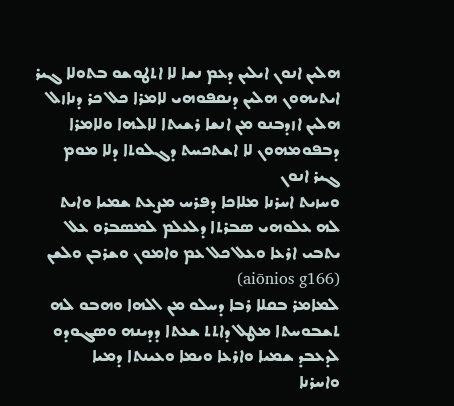ܗܠܝܢ ܐܢܘܢ ܐܝܠܝܢ ܕܥܡ ܢܫܐ ܠܐ ܐܬܛܘܫܘ ܒܬܘܠܐ ܓܝܪ ܐܝܬܝܗܘܢ ܗܠܝܢ ܕܢܩܦܘܗܝ ܠܐܡܪܐ ܟܠ ܟܪ ܕܢܐܙܠ ܗܠܝܢ ܐܙܕܒܢܘ ܡܢ ܐܢܫܐ ܪܫܝܬܐ ܠܐܠܗܐ ܘܠܐܡܪܐ
ܕܒܦܘܡܗܘܢ ܠܐ ܐܫܬܟܚܬ ܕܓܠܘܬܐ ܕܠܐ ܡܘܡ ܓܝܪ ܐܢܘܢ
ܘܚܙܝܬ ܐܚܪܢܐ ܡܠܐܟܐ ܕܦܪܚ ܡܨܥܬ ܫܡܝܐ ܘܐܝܬ ܠܗ ܥܠܘܗܝ ܤܒܪܬܐ ܕܠܥܠܡ ܠܡܤܒܪܘ ܥܠ ܝܬܒܝ ܐܪܥܐ ܘܥܠ ܟܠ ܥܡ ܘܐܡܘܢ ܘܫܪܒܢ ܘܠܫܢ (aiōnios g166)
ܠܡܐܡܪ ܒܩܠܐ ܪܒܐ ܕܚܠܘ ܡܢ ܐܠܗܐ ܘܗܒܘ ܠܗ ܬܫܒܘܚܬܐ ܡܛܠ ܕܐܬܬ ܫܥܬܐ ܕܕܝܢܗ ܘܤܓܘܕܘ ܠܕܥܒܕ ܫܡܝܐ ܘܐܪܥܐ ܘܝܡܐ ܘܥܝܢܬܐ ܕܡܝܐ
ܘܐܚܪܢܐ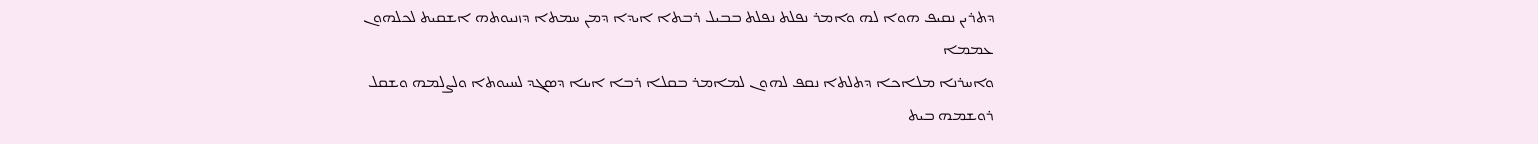ܕܬܪܝܢ ܢܩܝܦ ܗܘܐ ܠܗ ܘܐܡܪ ܢܦܠܬ ܢܦܠܬ ܒܒܝܠ ܪܒܬܐ ܐܝܕܐ ܕܡܢ ܚܡܬܐ ܕܙܢܝܘܬܗ ܐܫܩܝܬ ܠܟܠܗܘܢ ܥܡܡܐ
ܘܐܚܪܢܐ ܡܠܐܟܐ ܕܬܠܬܐ ܢܩܦ ܠܗܘܢ ܠܡܐܡܪ ܒܩܠܐ ܪܒܐ ܐܝܢܐ ܕܤܓܕ ܠܚܝܘܬܐ ܘܠܨܠܡܗ ܘܫܩܠ ܪܘܫܡܗ ܒܝܬ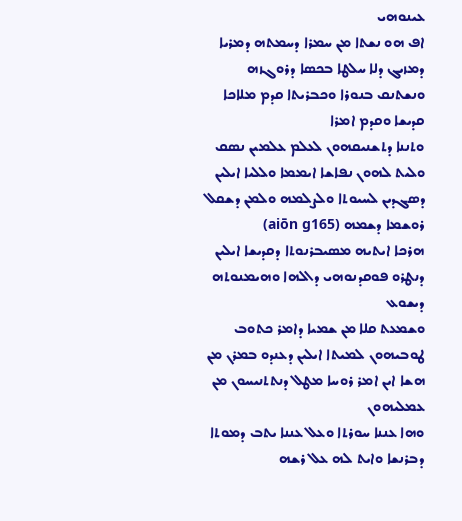ܥܝܢܘܗܝ
ܐܦ ܗܘ ܢܫܬܐ ܡܢ ܚܡܪܐ ܕܚܡܬܗ ܕܡܪܝܐ ܕܡܙܝܓ ܕܠܐ ܚܠܛܐ ܒܟܤܐ ܕܪܘܓܙܗ ܘܢܫܬܢܩ ܒܢܘܪܐ ܘܟܒܪܝܬܐ ܩܕܡ ܡܠܐܟܐ ܩܕܝܫܐ ܘܩܕܡ ܐܡܪܐ
ܘܬܢܢܐ ܕܬܫܢܝܩܗܘܢ ܠܥܠܡ ܥܠܡܝܢ ܢܤܩ ܘܠܝܬ ܠܗܘܢ ܢܦܐܫܐ ܐܝܡܡܐ ܘܠܠܝܐ ܐܝܠܝܢ ܕܤܓܕܝܢ ܠܚܝܘܬܐ ܘܠܨܠܡܗ ܘܠܡܢ ܕܫܩܠ ܪܘܫܡܐ ܕܫܡܗ (aiōn g165)
ܗܪܟܐ ܐܝܬܝܗ ܡܤܝܒܪܢܘܬܐ ܕܩܕܝܫܐ ܐܝܠܝܢ ܕܢܛܪܘ ܦܘܩܕܢܘܗܝ ܕܐܠܗܐ ܘܗܝܡܢܘܬܗ ܕܝܫܘܥ
ܘܫܡܥܬ ܩܠܐ ܡܢ ܫܡܝܐ ܕܐܡܪ ܟܬܘܒ ܛܘܒܝܗܘܢ ܠܡܝܬܐ ܐܝܠܝܢ ܕܥܢܕܘ ܒܡܪܢ ܡܢ ܗܫܐ ܐܝܢ ܐܡܪ ܪܘܚܐ ܡܛܠ ܕܢܬܬܢܝܚܘܢ ܡܢ ܥܡܠܝܗܘܢ
ܘܗܐ ܥܢܢܐ ܚܘܪܬܐ ܘܥܠ ܥܢܢܐ ܝܬܒ ܕܡܘܬܐ ܕܒܪܢܫܐ ܘܐܝܬ ܠܗ ܥܠ ܪܫܗ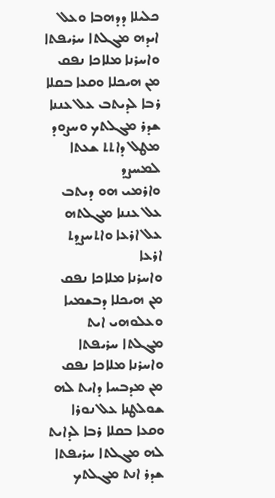ܟܠܝܠܐ ܕܕܗܒܐ ܘܥܠ ܐܝܕܗ ܡܓܠܬܐ ܚܪܝܦܬܐ
ܘܐܚܪܢܐ ܡܠܐܟܐ ܢܦܩ ܡܢ ܗܝܟܠܐ ܘܩܥܐ ܒܩܠܐ ܪܒܐ ܠܕܝܬܒ ܥܠ ܥܢܢܐ ܫܕܪ ܡܓܠܬܟ ܘܚܨܘܕ ܡܛܠ ܕܐܬܬ ܫܥܬܐ ܠܡܚܨܕ
ܘܐܪܡܝ ܗܘ ܕܝܬܒ ܥܠ ܥܢܢܐ ܡܓܠܬܗ ܥܠ ܐܪܥܐ ܘܐܬܚܨܕܬ ܐܪܥܐ
ܘܐܚܪܢܐ ܡܠܐܟܐ ܢܦܩ ܡܢ ܗܝܟܠܐ ܕܒܫܡܝܐ ܘܥܠܘܗܝ ܐܝܬ ܡܓܠܬܐ ܚܪܝܦܬܐ
ܘܐܚܪܢܐ ܡܠܐܟܐ ܢܦܩ ܡܢ ܡܕܒܚܐ ܕܐܝܬ ܠܗ ܫܘܠܛܢܐ ܥܠ ܢܘܪܐ ܘܩܥܐ ܒܩܠܐ ܪܒܐ ܠܕܐܝܬ ܠܗ ܡܓܠܬܐ ܚܪܝܦܬܐ ܫܕܪ ܐܢܬ ܡܓܠܬܟ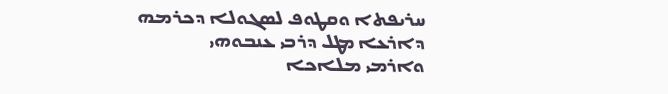ܚܪܝܦܬܐ ܘܩܛܘܦ ܠܤܓܘܠܐ ܕܟܪܡܗ ܕܐܪܥܐ ܡܛܠ ܕܪܒܝ ܥܢܒܘܗܝ
ܘܐܪܡܝ ܡܠܐܟܐ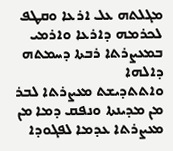ܡܓܠܬܗ ܥܠ ܐܪܥܐ ܘܩܛܦ ܠܟܪܡܗ ܕܐܪܥܐ ܘܐܪܡܝ ܒܡܥܨܪܬܐ ܪܒܬܐ ܕܚܡܬܗ ܕܐܠܗܐ
ܘܐܬܬܕܝܫܬ ܡܥܨܪܬܐ ܠܒܪ ܡܢ ܡܕܝܢܬܐ ܘܢܦܩ ܕܡܐ ܡܢ ܡܥܨܪܬܐ ܥܕܡܐ ܠܦܓܘܕܐ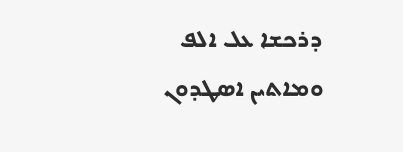ܕܪܟܫܐ ܥܠ ܐܠܦ ܘܡܐܬܝܢ ܐܤܛܕܘܢ